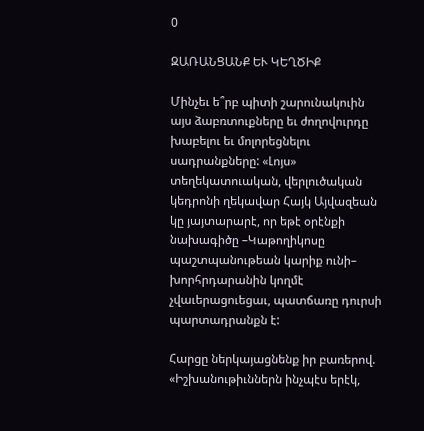0

ԶԱՌԱՆՑԱՆՔ ԵՒ ԿԵՂԾԻՔ

Մինչեւ ե՞րբ պիտի շարունակուին այս ձաբռտուքները եւ ժողովուրդը խաբելու եւ մոլորեցնելու սադրանքները: «Լոյս» տեղեկատուական, վերլուծական կեդրոնի ղեկավար Հայկ Այվազեան կը յայտարարէ, որ եթէ օրէնքի նախագիծը –Կաթողիկոսը պաշտպանութեան կարիք ունի– խորհրդարանին կողմէ չվաւերացուեցաւ, պատճառը դուրսի պարտադրանքն է:

Հարցը ներկայացնենք իր բառերով. «Իշխանութիւններն ինչպէս երէկ,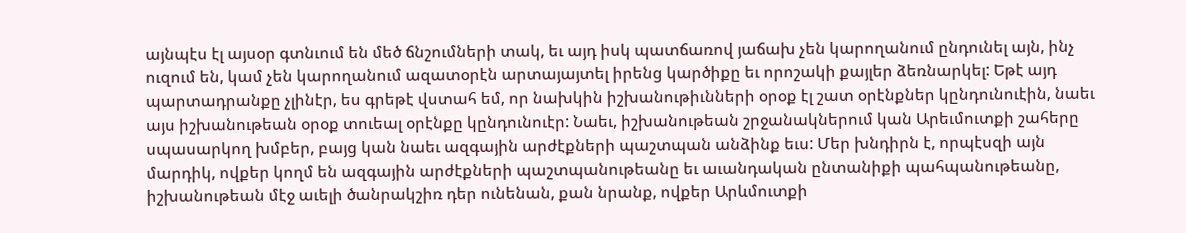այնպէս էլ այսօր գտնւում են մեծ ճնշումների տակ, եւ այդ իսկ պատճառով յաճախ չեն կարողանում ընդունել այն, ինչ ուզում են, կամ չեն կարողանում ազատօրէն արտայայտել իրենց կարծիքը եւ որոշակի քայլեր ձեռնարկել: Եթէ այդ պարտադրանքը չլինէր, ես գրեթէ վստահ եմ, որ նախկին իշխանութիւնների օրօք էլ շատ օրէնքներ կընդունուէին, նաեւ այս իշխանութեան օրօք տուեալ օրէնքը կընդունուէր: Նաեւ, իշխանութեան շրջանակներում կան Արեւմուտքի շահերը սպասարկող խմբեր, բայց կան նաեւ ազգային արժէքների պաշտպան անձինք եւս: Մեր խնդիրն է, որպէսզի այն մարդիկ, ովքեր կողմ են ազգային արժէքների պաշտպանութեանը եւ աւանդական ընտանիքի պահպանութեանը, իշխանութեան մէջ աւելի ծանրակշիռ դեր ունենան, քան նրանք, ովքեր Արևմուտքի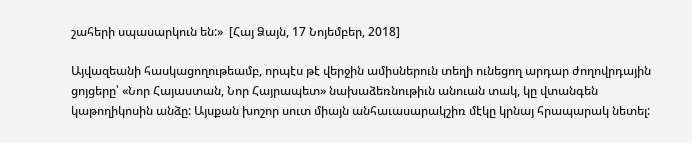շահերի սպասարկուն են:»  [Հայ Ձայն, 17 Նոյեմբեր, 2018]

Այվազեանի հասկացողութեամբ, որպէս թէ վերջին ամիսներուն տեղի ունեցող արդար ժողովրդային ցոյցերը՝ «Նոր Հայաստան, Նոր Հայրապետ» նախաձեռնութիւն անուան տակ, կը վտանգեն կաթողիկոսին անձը: Այսքան խոշոր սուտ միայն անհաւասարակշիռ մէկը կրնայ հրապարակ նետել: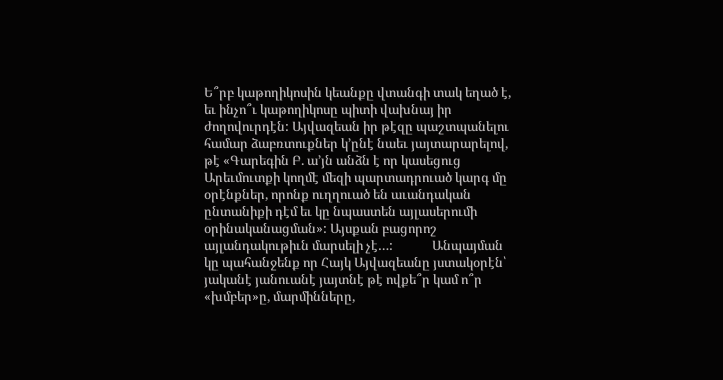Ե՞րբ կաթողիկոսին կեանքը վտանգի տակ եղած է, եւ ինչո՞ւ կաթողիկոսը պիտի վախնայ իր ժողովուրդէն: Այվազեան իր թէզը պաշտպանելու համար ձաբռտուքներ կ’ընէ նաեւ յայտարարելով, թէ «Գարեգին Բ. ա’յն անձն է որ կասեցուց Արեւմուտքի կողմէ մեզի պարտադրուած կարգ մը օրէնքներ, որոնք ուղղուած են աւանդական ընտանիքի դէմ եւ կը նպաստեն այլասերումի օրինականացման»: Այսքան բացորոշ այլանդակութիւն մարսելի չէ…:             Անպայման կը պահանջենք որ Հայկ Այվազեանը յստակօրէն՝ յականէ յանուանէ յայտնէ թէ ովքե՞ր կամ ո՞ր «խմբեր»ը, մարմինները,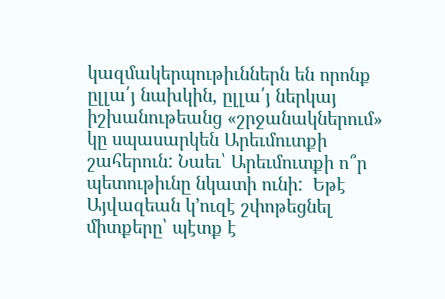կազմակերպութիւններն են որոնք ըլլա՛յ նախկին, ըլլա՛յ ներկայ իշխանութեանց «շրջանակներում» կը սպասարկեն Արեւմուտքի շահերուն: Նաեւ՝ Արեւմուտքի ո՞ր պետութիւնը նկատի ունի:  Եթէ Այվազեան կ’ուզէ շփոթեցնել միտքերը՝ պէտք է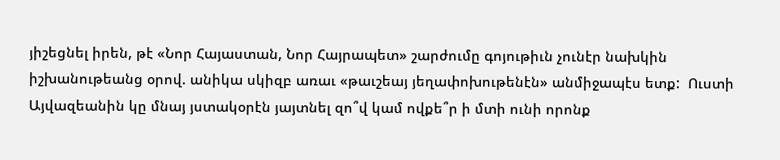յիշեցնել իրեն, թէ «Նոր Հայաստան, Նոր Հայրապետ» շարժումը գոյութիւն չունէր նախկին իշխանութեանց օրով. անիկա սկիզբ առաւ «թաւշեայ յեղափոխութենէն» անմիջապէս ետք:  Ուստի Այվազեանին կը մնայ յստակօրէն յայտնել զո՞վ կամ ովքե՞ր ի մտի ունի որոնք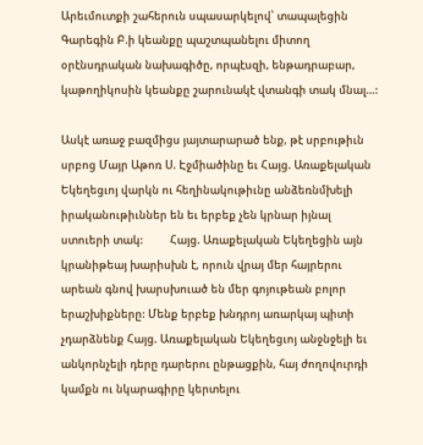Արեւմուտքի շահերուն սպասարկելով՝ տապալեցին Գարեգին Բ.ի կեանքը պաշտպանելու միտող օրէնսդրական նախագիծը, որպէսզի, ենթադրաբար, կաթողիկոսին կեանքը շարունակէ վտանգի տակ մնալ…:

Ասկէ առաջ բազմիցս յայտարարած ենք, թէ սրբութիւն սրբոց Մայր Աթոռ Ս. Էջմիածինը եւ Հայց. Առաքելական Եկեղեցւոյ վարկն ու հեղինակութիւնը անձեռնմխելի իրականութիւններ են եւ երբեք չեն կրնար իյնալ ստուերի տակ:         Հայց. Առաքելական Եկեղեցին այն կրանիթեայ խարիսխն է, որուն վրայ մեր հայրերու արեան գնով խարսխուած են մեր գոյութեան բոլոր երաշխիքները: Մենք երբեք խնդրոյ առարկայ պիտի չդարձնենք Հայց. Առաքելական Եկեղեցւոյ անջնջելի եւ անկորնչելի դերը դարերու ընթացքին, հայ ժողովուրդի կամքն ու նկարագիրը կերտելու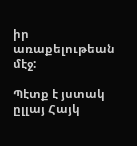իր առաքելութեան մէջ:

Պէտք է յստակ ըլլայ Հայկ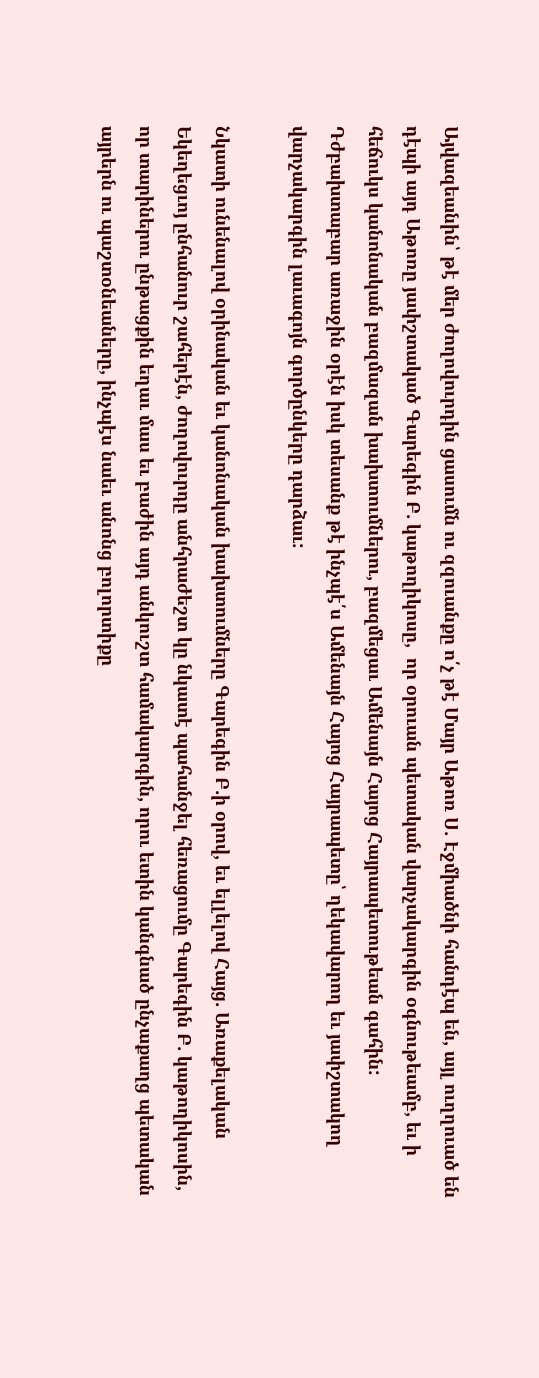Այվազեանին՝ թէ մեր ժողովուրդին ցասումն ու զզուանքը ո՛չ թէ Մայր Աթոռ Ս. Էջմիածնի հանդէպ են, այլ ուղղուած են դէպի այդ Աթոռը յափշտակած Գարեգին Բ. կաթողիկոսը,  որ օրուան պետական վարչակարգին օգնութեամբ, եւ ի հեճուկս կանոնական բազմազան խախտումներու, բազմեցաւ Ամենայն Հայոց Հայրապետութեան գահին: Դժբախտաբար առաջին օրէն իսկ տեսանք թէ ինչպէ՛ս Ամենայն Հայոց Հայրապետը՝ ղեկավարող եւ յափշտակող վարչակարգին լաւագոյն գործընկերը դարձաւ:

Նկատի ունենալով օրինական եւ կանոնական խախտումները Գարեգին Բ.ի օրով, եւ ելլելով Հայց. Առաքելական Եկեղեցւոյ ընհանուր շահերէն, ժողովուրդը անհրաժեշտ կը նկատէ պահանջել հեռացումը Գարեգին Բ. կաթողիկոսին, որ տարիներու ընթացքին եղաւ մաս եւ բաժին այդ անկուշտ համակարգին, որու ետին կանգնած ընչաքաղց պետական այրերն ու պաշտօնեաները, ինչպէս նաեւ անոնց բոլորտիքը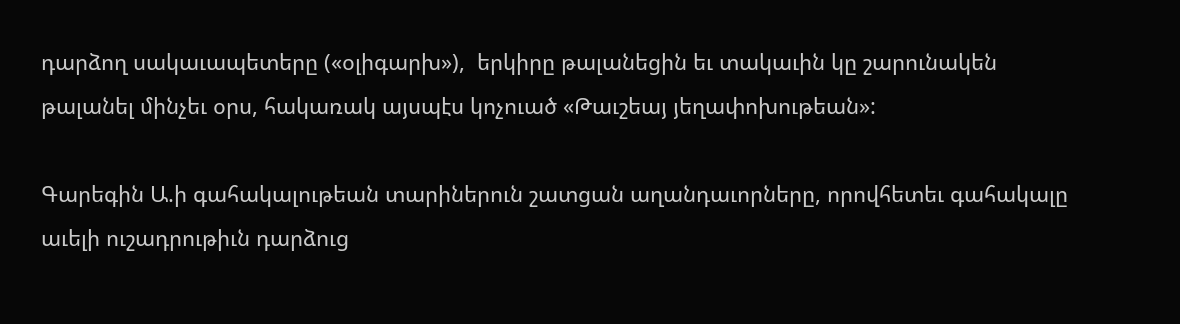դարձող սակաւապետերը («օլիգարխ»),  երկիրը թալանեցին եւ տակաւին կը շարունակեն թալանել մինչեւ օրս, հակառակ այսպէս կոչուած «Թաւշեայ յեղափոխութեան»:

Գարեգին Ա.ի գահակալութեան տարիներուն շատցան աղանդաւորները, որովհետեւ գահակալը աւելի ուշադրութիւն դարձուց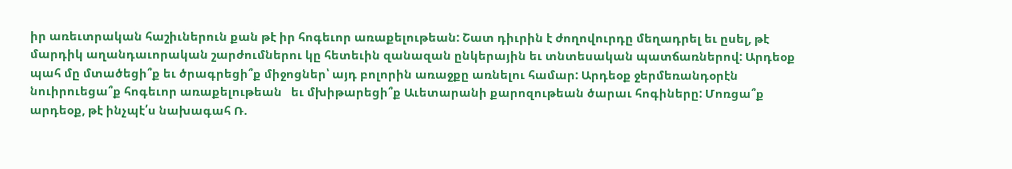իր առեւտրական հաշիւներուն քան թէ իր հոգեւոր առաքելութեան: Շատ դիւրին է ժողովուրդը մեղադրել եւ ըսել, թէ մարդիկ աղանդաւորական շարժումներու կը հետեւին զանազան ընկերային եւ տնտեսական պատճառներով: Արդեօք պահ մը մտածեցի՞ք եւ ծրագրեցի՞ք միջոցներ՝ այդ բոլորին առաջքը առնելու համար: Արդեօք ջերմեռանդօրէն նուիրուեցա՞ք հոգեւոր առաքելութեան   եւ մխիթարեցի՞ք Աւետարանի քարոզութեան ծարաւ հոգիները: Մոռցա՞ք արդեօք, թէ ինչպէ՛ս նախագահ Ռ.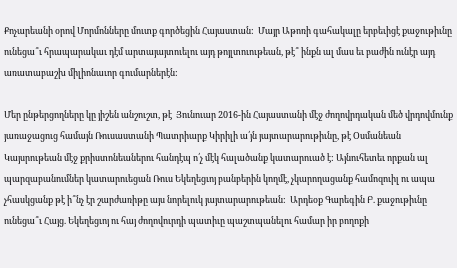Քոչարեանի օրով Մորմոնները մուտք գործեցին Հայաստան:  Մայր Աթոռի գահակալը երբեւիցէ քաջութիւնը ունեցա՞ւ հրապարակաւ դէմ արտայայտուելու այդ թոյլտուութեան, թէ՞ ինքն ալ մաս եւ բաժին ունէր այդ առատաբաշխ միլիոնաւոր գումարներէն:

Մեր ընթերցողները կը յիշեն անշուշտ, թէ  Յունուար 2016-ին Հայաստանի մէջ ժողովրդական մեծ վրդովմունք յառաջացուց համայն Ռուսաստանի Պատրիարք Կիրիլի ա՛յն յայտարարութիւնը, թէ Օսմանեան Կայսրութեան մէջ քրիստոնեաներու հանդէպ ո՛չ մէկ հալածանք կատարուած է: Այնուհետեւ որքան ալ պարզաբանումներ կատարուեցան Ռուս Եկեղեցւոյ բանբերին կողմէ, չկարողացանք համոզուիլ ու ապա չհասկցանք թէ ի՞նչ էր շարժառիթը այս նորելուկ յայտարարութեան:  Արդեօք Գարեգին Բ. քաջութիւնը ունեցա՞ւ Հայց. Եկեղեցւոյ ու հայ ժողովուրդի պատիւը պաշտպանելու համար իր բողոքի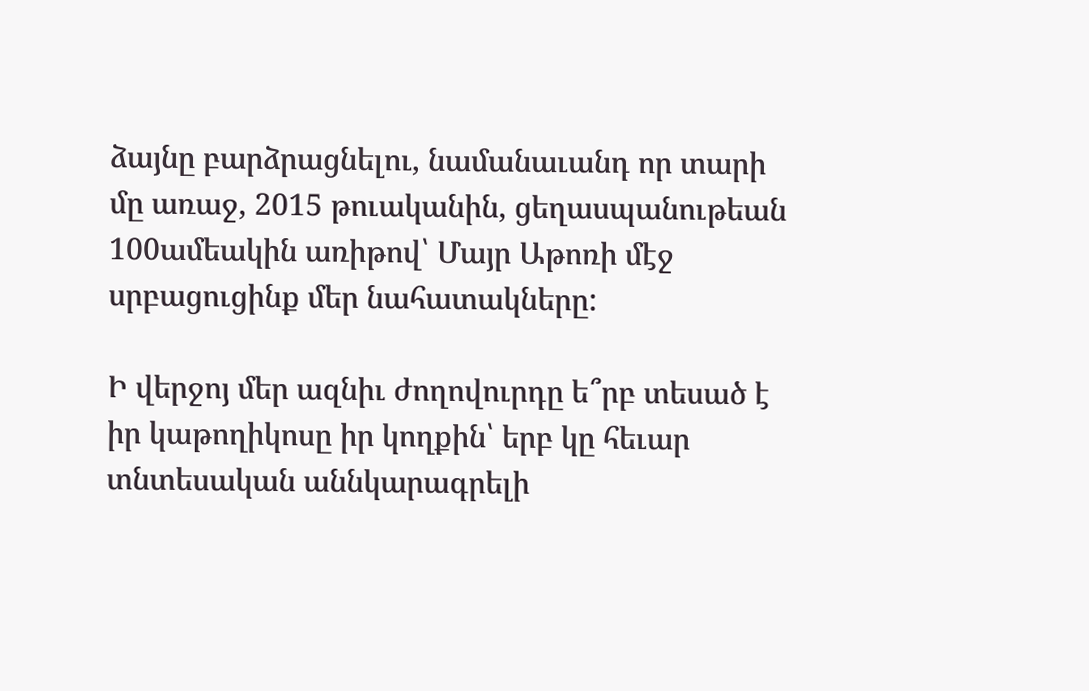ձայնը բարձրացնելու, նամանաւանդ որ տարի մը առաջ, 2015 թուականին, ցեղասպանութեան 100ամեակին առիթով՝ Մայր Աթոռի մէջ սրբացուցինք մեր նահատակները:

Ի վերջոյ մեր ազնիւ ժողովուրդը ե՞րբ տեսած է իր կաթողիկոսը իր կողքին՝ երբ կը հեւար տնտեսական աննկարագրելի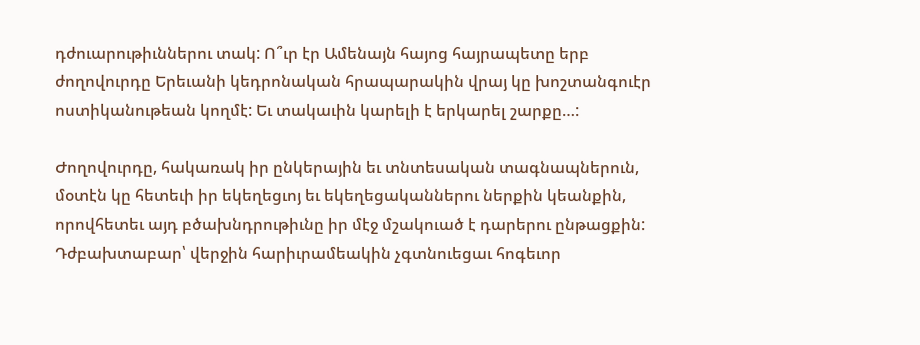դժուարութիւններու տակ: Ո՞ւր էր Ամենայն հայոց հայրապետը երբ ժողովուրդը Երեւանի կեդրոնական հրապարակին վրայ կը խոշտանգուէր ոստիկանութեան կողմէ: Եւ տակաւին կարելի է երկարել շարքը…:

Ժողովուրդը, հակառակ իր ընկերային եւ տնտեսական տագնապներուն, մօտէն կը հետեւի իր եկեղեցւոյ եւ եկեղեցականներու ներքին կեանքին, որովհետեւ այդ բծախնդրութիւնը իր մէջ մշակուած է դարերու ընթացքին: Դժբախտաբար՝ վերջին հարիւրամեակին չգտնուեցաւ հոգեւոր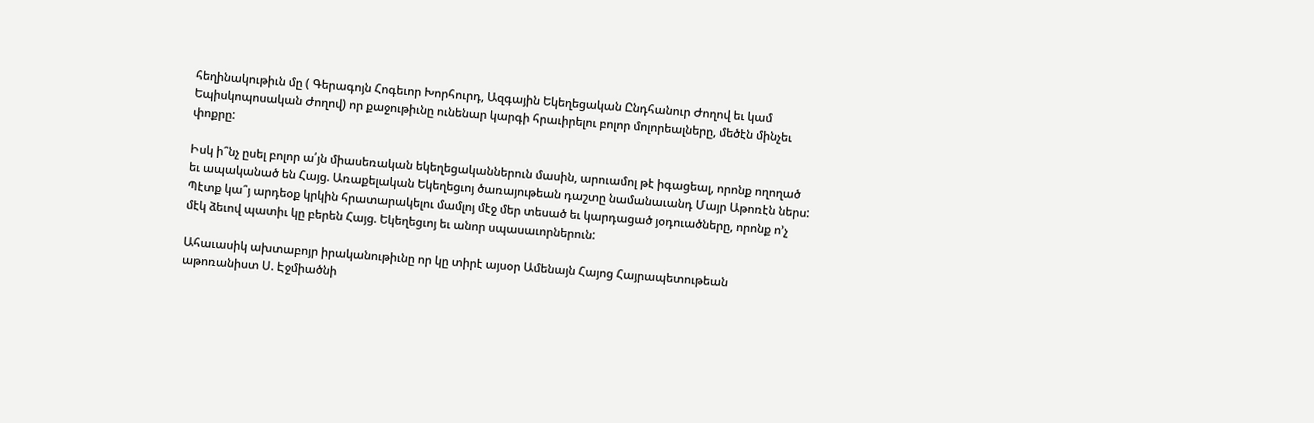հեղինակութիւն մը ( Գերագոյն Հոգեւոր Խորհուրդ, Ազգային Եկեղեցական Ընդհանուր Ժողով եւ կամ Եպիսկոպոսական Ժողով) որ քաջութիւնը ունենար կարգի հրաւիրելու բոլոր մոլորեալները, մեծէն մինչեւ փոքրը:

Իսկ ի՞նչ ըսել բոլոր ա՛յն միասեռական եկեղեցականներուն մասին, արուամոլ թէ իգացեալ, որոնք ողողած եւ ապականած են Հայց. Առաքելական Եկեղեցւոյ ծառայութեան դաշտը նամանաւանդ Մայր Աթոռէն ներս: Պէտք կա՞յ արդեօք կրկին հրատարակելու մամլոյ մէջ մեր տեսած եւ կարդացած յօդուածները, որոնք ո’չ մէկ ձեւով պատիւ կը բերեն Հայց. Եկեղեցւոյ եւ անոր սպասաւորներուն:

Ահաւասիկ ախտաբոյր իրականութիւնը որ կը տիրէ այսօր Ամենայն Հայոց Հայրապետութեան աթոռանիստ Ս. Էջմիածնի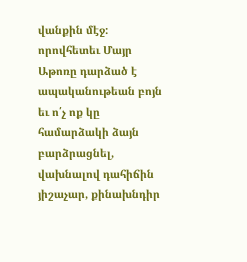վանքին մէջ: որովհետեւ Մայր Աթոռը դարձած է ապականութեան բոյն եւ ո՛չ ոք կը համարձակի ձայն բարձրացնել, վախնալով դահիճին յիշաչար, քինախնդիր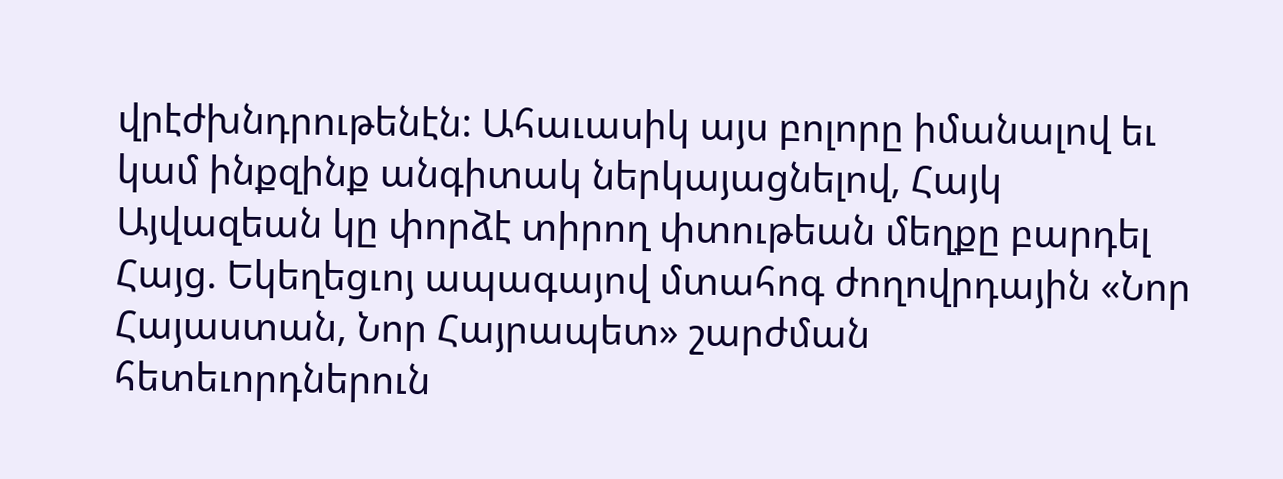վրէժխնդրութենէն: Ահաւասիկ այս բոլորը իմանալով եւ կամ ինքզինք անգիտակ ներկայացնելով, Հայկ Այվազեան կը փորձէ տիրող փտութեան մեղքը բարդել Հայց. Եկեղեցւոյ ապագայով մտահոգ ժողովրդային «Նոր Հայաստան, Նոր Հայրապետ» շարժման հետեւորդներուն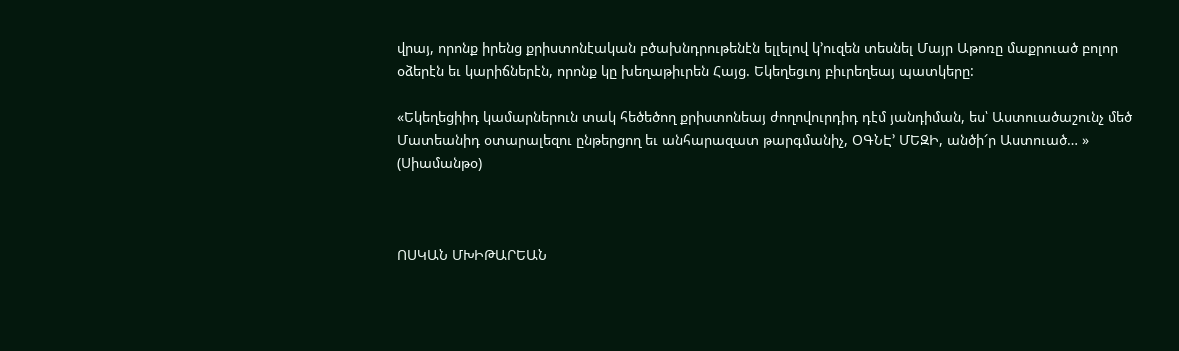վրայ, որոնք իրենց քրիստոնէական բծախնդրութենէն ելլելով կ’ուզեն տեսնել Մայր Աթոռը մաքրուած բոլոր օձերէն եւ կարիճներէն, որոնք կը խեղաթիւրեն Հայց. Եկեղեցւոյ բիւրեղեայ պատկերը:

«Եկեղեցիիդ կամարներուն տակ հեծեծող քրիստոնեայ ժողովուրդիդ դէմ յանդիման, ես՝ Աստուածաշունչ մեծ Մատեանիդ օտարալեզու ընթերցող եւ անհարազատ թարգմանիչ, ՕԳՆԷ’ ՄԵԶԻ, անծի՜ր Աստուած… » (Սիամանթօ)



ՈՍԿԱՆ ՄԽԻԹԱՐԵԱՆ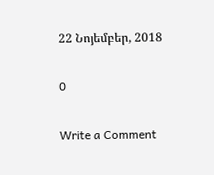22 Նոյեմբեր, 2018

0

Write a Comment